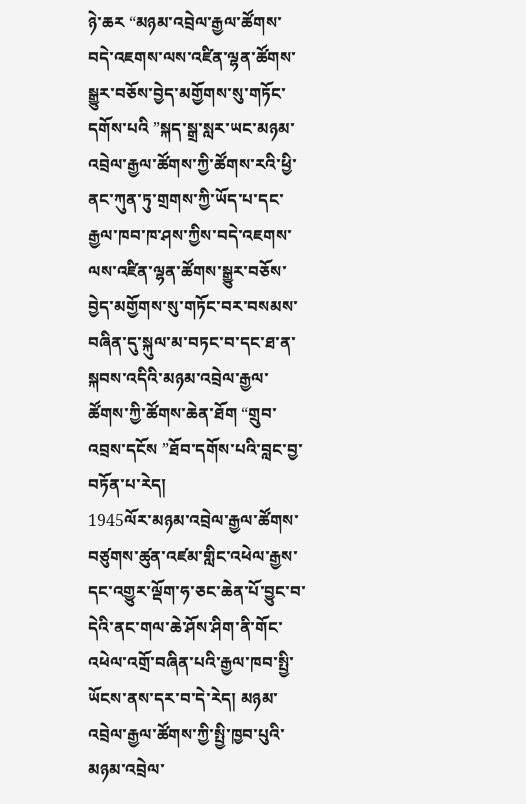ཉེ་ཆར “མཉམ་འབྲེལ་རྒྱལ་ཚོགས་བདེ་འཇགས་ལས་འཛིན་ལྷན་ཚོགས་སྒྱུར་བཅོས་བྱེད་མགྱོགས་སུ་གཏོང་དགོས་པའི ”སྐད་སྒྲ་སླར་ཡང་མཉམ་འབྲེལ་རྒྱལ་ཚོགས་ཀྱི་ཚོགས་རའི་ཕྱི་ནང་ཀུན་ཏུ་གྲགས་ཀྱི་ཡོད་པ་དང་རྒྱལ་ཁབ་ཁ་ཤས་ཀྱིས་བདེ་འཇགས་ལས་འཛིན་ལྷན་ཚོགས་སྒྱུར་བཅོས་བྱེད་མགྱོགས་སུ་གཏོང་བར་བསམས་བཞིན་དུ་སྐུལ་མ་བཏང་བ་དང་ཐ་ན་སྐབས་འདིའི་མཉམ་འབྲེལ་རྒྱལ་ཚོགས་ཀྱི་ཚོགས་ཆེན་ཐོག “གྲུབ་འབྲས་དངོས ”ཐོབ་དགོས་པའི་བླང་བྱ་བཏོན་པ་རེད།
1945ལོར་མཉམ་འབྲེལ་རྒྱལ་ཚོགས་བཙུགས་ཚུན་འཛམ་གླིང་འཕེལ་རྒྱས་དང་འགྱུར་ལྡོག་ཧ་ཅང་ཆེན་པོ་བྱུང་བ་དེའི་ནང་གལ་ཆེ་ཤོས་ཤིག་ནི་གོང་འཕེལ་འགྲོ་བཞིན་པའི་རྒྱལ་ཁབ་སྤྱི་ཡོངས་ནས་དར་བ་དེ་རེད། མཉམ་འབྲེལ་རྒྱལ་ཚོགས་ཀྱི་སྤྱི་ཁྱབ་པུའི་མཉམ་འབྲེལ་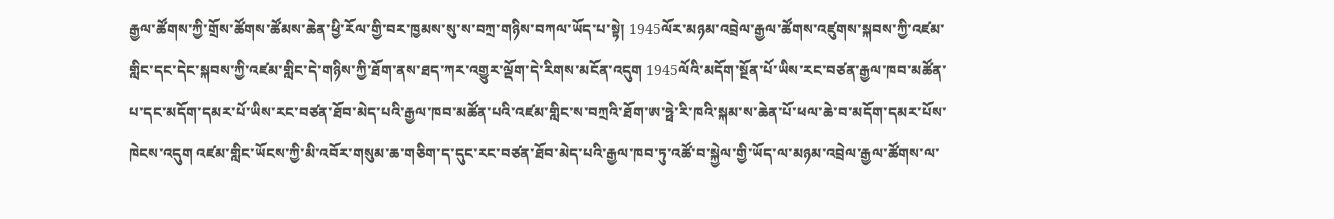རྒྱལ་ཚོགས་ཀྱི་གྲོས་ཚོགས་ཚོམས་ཆེན་ཕྱི་རོལ་གྱི་བར་ཁྱམས་སུ་ས་བཀྲ་གཉིས་བཀལ་ཡོད་པ་སྟེ། 1945ལོར་མཉམ་འབྲེལ་རྒྱལ་ཚོགས་འཛུགས་སྐབས་ཀྱི་འཛམ་གླིང་དང་དེང་སྐབས་ཀྱི་འཛམ་གླིང་དེ་གཉིས་ཀྱི་ཐོག་ནས་ཐད་ཀར་འགྱུར་ལྡོག་དེ་རིགས་མངོན་འདུག 1945ལོའི་མདོག་སྔོན་པོ་ཡིས་རང་བཙན་རྒྱལ་ཁབ་མཚོན་པ་དང་མདོག་དམར་པོ་ཡིས་རང་བཙན་ཐོབ་མེད་པའི་རྒྱལ་ཁབ་མཚོན་པའི་འཛམ་གླིང་ས་བཀྲའི་ཐོག་ཨ་ཧྥེ་རི་ཁའི་སྐམ་ས་ཆེན་པོ་ཕལ་ཆེ་བ་མདོག་དམར་པོས་ཁེངས་འདུག འཛམ་གླིང་ཡོངས་ཀྱི་མི་འབོར་གསུམ་ཆ་གཅིག་ད་དུང་རང་བཙན་ཐོབ་མེད་པའི་རྒྱལ་ཁབ་ཏུ་འཚོ་བ་སྐྱེལ་གྱི་ཡོད་ལ་མཉམ་འབྲེལ་རྒྱལ་ཚོགས་ལ་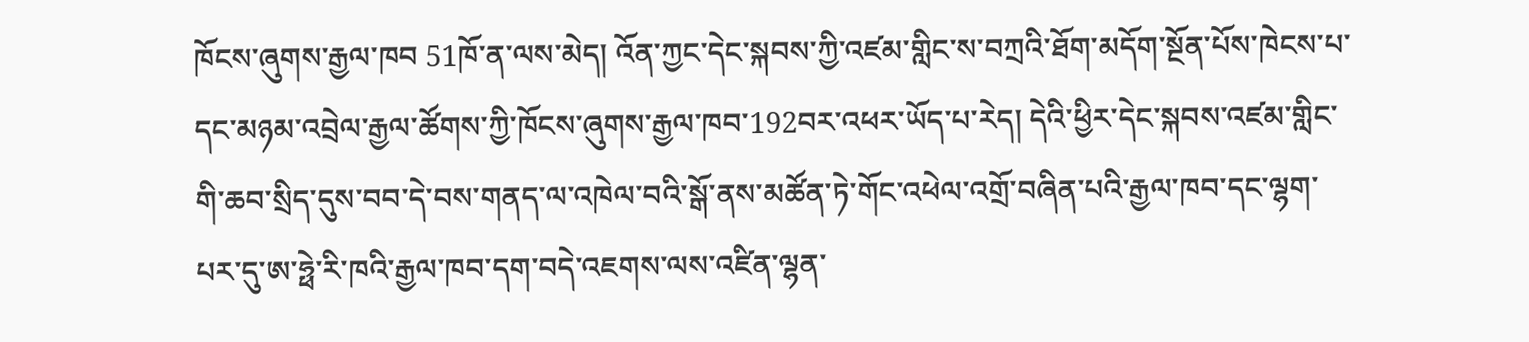ཁོངས་ཞུགས་རྒྱལ་ཁབ 51ཁོ་ན་ལས་མེད། འོན་ཀྱང་དེང་སྐབས་ཀྱི་འཛམ་གླིང་ས་བཀྲའི་ཐོག་མདོག་སྔོན་པོས་ཁེངས་པ་དང་མཉམ་འབྲེལ་རྒྱལ་ཚོགས་ཀྱི་ཁོངས་ཞུགས་རྒྱལ་ཁབ་192བར་འཕར་ཡོད་པ་རེད། དེའི་ཕྱིར་དེང་སྐབས་འཛམ་གླིང་གི་ཆབ་སྲིད་དུས་བབ་དེ་བས་གནད་ལ་འཁེལ་བའི་སྒོ་ནས་མཚོན་ཏེ་གོང་འཕེལ་འགྲོ་བཞིན་པའི་རྒྱལ་ཁབ་དང་ལྷག་པར་དུ་ཨ་ཧྥེ་རི་ཁའི་རྒྱལ་ཁབ་དག་བདེ་འཇགས་ལས་འཛིན་ལྷན་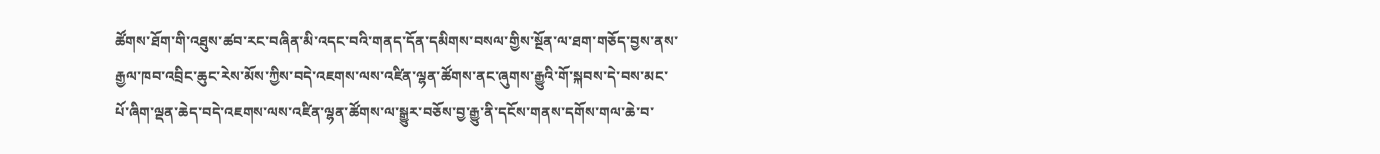ཚོགས་ཐོག་གི་འཐུས་ཚབ་རང་བཞིན་མི་འདང་བའི་གནད་དོན་དམིགས་བསལ་གྱིས་སྔོན་ལ་ཐག་གཅོད་བྱས་ནས་རྒྱལ་ཁབ་འབྲིང་ཆུང་རེས་མོས་ཀྱིས་བདེ་འཇགས་ལས་འཛིན་ལྷན་ཚོགས་ནང་ཞུགས་རྒྱུའི་གོ་སྐབས་དེ་བས་མང་པོ་ཞིག་ལྡན་ཆེད་བདེ་འཇགས་ལས་འཛིན་ལྷན་ཚོགས་ལ་སྒྱུར་བཅོས་བྱ་རྒྱུ་ནི་དངོས་གནས་དགོས་གལ་ཆེ་བ་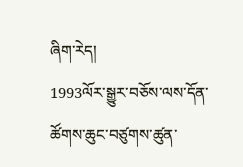ཞིག་རེད།
1993ལོར་སྒྱུར་བཅོས་ལས་དོན་ཚོགས་ཆུང་བཙུགས་ཚུན་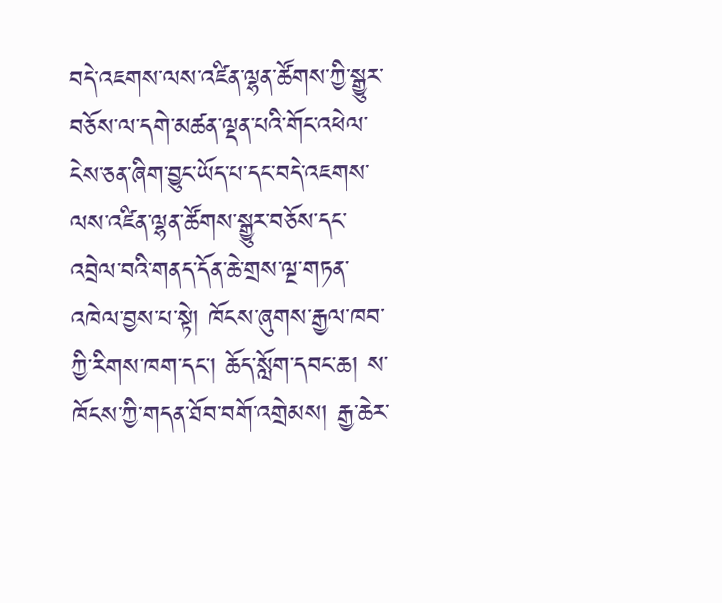བདེ་འཇགས་ལས་འཛིན་ལྷན་ཚོགས་ཀྱི་སྒྱུར་བཅོས་ལ་དགེ་མཚན་ལྡན་པའི་གོང་འཕེལ་ངེས་ཅན་ཞིག་བྱུང་ཡོད་པ་དང་བདེ་འཇགས་ལས་འཛིན་ལྷན་ཚོགས་སྒྱུར་བཅོས་དང་འབྲེལ་བའི་གནད་དོན་ཆེ་གྲས་ལྔ་གཏན་འཁེལ་བྱས་པ་སྟེ། ཁོངས་ཞུགས་རྒྱལ་ཁབ་ཀྱི་རིགས་ཁག་དང་། ཆོད་སློག་དབང་ཆ། ས་ཁོངས་ཀྱི་གདན་ཐོབ་བགོ་འགྲེམས། རྒྱ་ཆེར་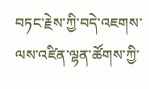བཏང་རྗེས་ཀྱི་བདེ་འཇགས་ལས་འཛིན་ལྷན་ཚོགས་ཀྱི་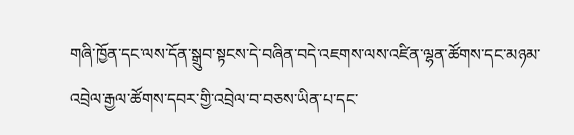གཞི་ཁྱོན་དང་ལས་དོན་སྒྲུབ་སྟངས་དེ་བཞིན་བདེ་འཇགས་ལས་འཛིན་ལྷན་ཚོགས་དང་མཉམ་འབྲེལ་རྒྱལ་ཚོགས་དབར་གྱི་འབྲེལ་བ་བཅས་ཡིན་པ་དང་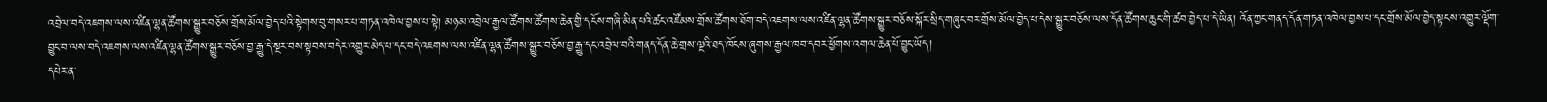འབྲེལ་བདེ་འཇགས་ལས་འཛིན་ལྷན་ཚོགས་སྒྱུར་བཅོས་གྲོས་མོལ་བྱེད་པའི་སྟེགས་བུ་གསར་པ་གཏན་འཁེལ་བྱས་པ་སྟེ། མཉམ་འབྲེལ་རྒྱལ་ཚོགས་ཚོགས་ཆེན་གྱི་དངོས་གཞི་མིན་པའི་ཚང་འཛོམས་གྲོས་ཚོགས་ཐོག་བདེ་འཇགས་ལས་འཛིན་ལྷན་ཚོགས་སྒྱུར་བཅོས་སྐོར་སྲིད་གཞུང་བར་གྲོས་མོལ་བྱེད་པ་དེས་སྒྱུར་བཅོས་ལས་དོན་ཚོགས་ཆུང་གི་ཚབ་བྱེད་པ་དེ་ཡིན། འོན་ཀྱང་གནད་དོན་གཏན་འཁེལ་བྱས་པ་དང་གྲོས་མོལ་བྱེད་སྟངས་འགྱུར་ལྡོག་བྱུང་བ་ལས་བདེ་འཇགས་ལས་འཛིན་ལྷན་ཚོགས་སྒྱུར་བཅོས་བྱ་རྒྱུ་དེ་སྔར་བས་སྟབས་བདེར་འགྱུར་མེད་པ་དང་བདེ་འཇགས་ལས་འཛིན་ལྷན་ཚོགས་སྒྱུར་བཅོས་བྱ་རྒྱུ་དང་འབྲེལ་བའི་གནད་དོན་ཆེ་གྲས་ལྔའི་ཐད་ཁོངས་ཞུགས་རྒྱལ་ཁབ་དབར་ཕྱོགས་འགལ་ཆེན་པོ་བྱུང་ཡོད།
དཔེར་ན་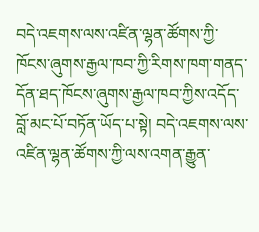བདེ་འཇགས་ལས་འཛིན་ལྷན་ཚོགས་ཀྱི་ཁོངས་ཞུགས་རྒྱལ་ཁབ་ཀྱི་རིགས་ཁག་གནད་དོན་ཐད་ཁོངས་ཞུགས་རྒྱལ་ཁབ་ཀྱིས་འདོད་བློ་མང་པོ་བཏོན་ཡོད་པ་སྟེ། བདེ་འཇགས་ལས་འཛིན་ལྷན་ཚོགས་ཀྱི་ལས་འགན་རྒྱུན་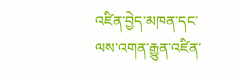འཛིན་བྱེད་མཁན་དང་ལས་འགན་རྒྱུན་འཛིན་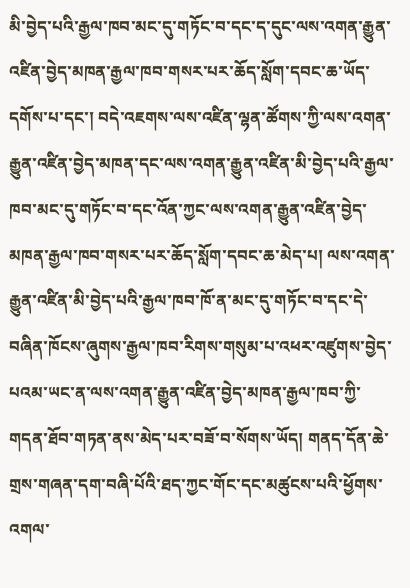མི་བྱེད་པའི་རྒྱལ་ཁབ་མང་དུ་གཏོང་བ་དང་ད་དུང་ལས་འགན་རྒྱུན་འཛིན་བྱེད་མཁན་རྒྱལ་ཁབ་གསར་པར་ཆོད་སློག་དབང་ཆ་ཡོད་དགོས་པ་དང་། བདེ་འཇགས་ལས་འཛིན་ལྷན་ཚོགས་ཀྱི་ལས་འགན་རྒྱུན་འཛིན་བྱེད་མཁན་དང་ལས་འགན་རྒྱུན་འཛིན་མི་བྱེད་པའི་རྒྱལ་ཁབ་མང་དུ་གཏོང་བ་དང་འོན་ཀྱང་ལས་འགན་རྒྱུན་འཛིན་བྱེད་མཁན་རྒྱལ་ཁབ་གསར་པར་ཆོད་སློག་དབང་ཆ་མེད་པ། ལས་འགན་རྒྱུན་འཛིན་མི་བྱེད་པའི་རྒྱལ་ཁབ་ཁོ་ན་མང་དུ་གཏོང་བ་དང་དེ་བཞིན་ཁོངས་ཞུགས་རྒྱལ་ཁབ་རིགས་གསུམ་པ་འཕར་འཛུགས་བྱེད་པའམ་ཡང་ན་ལས་འགན་རྒྱུན་འཛིན་བྱེད་མཁན་རྒྱལ་ཁབ་ཀྱི་གདན་ཐོབ་གཏན་ནས་མེད་པར་བཟོ་བ་སོགས་ཡོད། གནད་དོན་ཆེ་གྲས་གཞན་དག་བཞི་པོའི་ཐད་ཀྱང་གོང་དང་མཚུངས་པའི་ཕྱོགས་འགལ་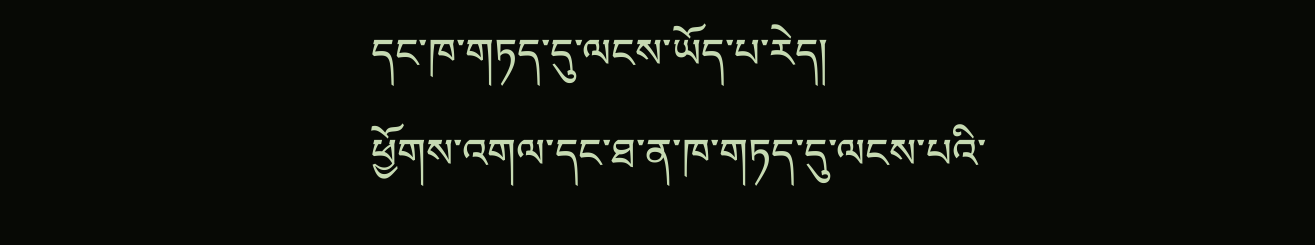དང་ཁ་གཏད་དུ་ལངས་ཡོད་པ་རེད།
ཕྱོགས་འགལ་དང་ཐ་ན་ཁ་གཏད་དུ་ལངས་པའི་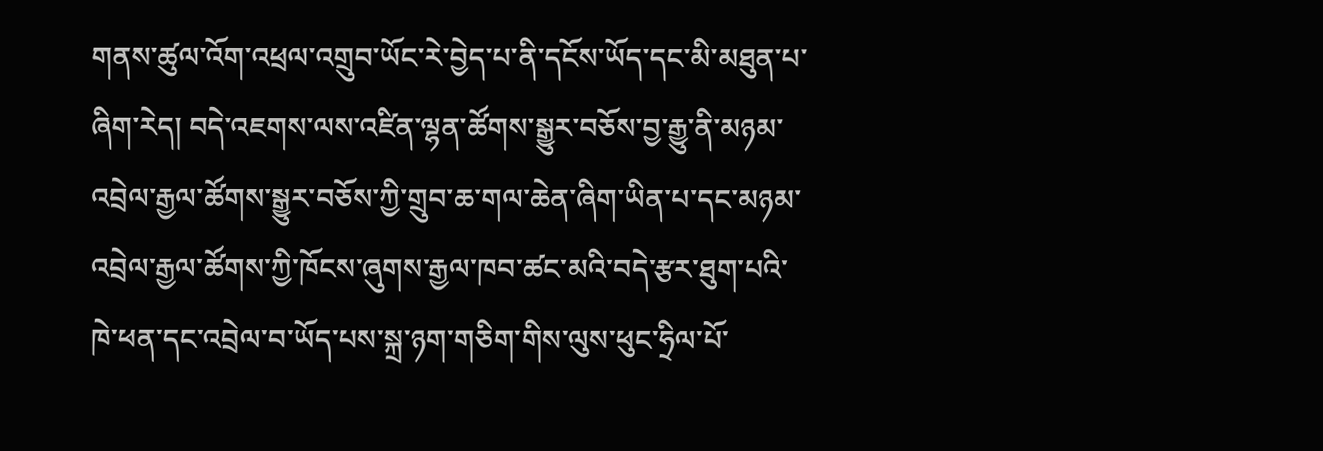གནས་ཚུལ་འོག་འཕྲལ་འགྲུབ་ཡོང་རེ་བྱེད་པ་ནི་དངོས་ཡོད་དང་མི་མཐུན་པ་ཞིག་རེད། བདེ་འཇགས་ལས་འཛིན་ལྷན་ཚོགས་སྒྱུར་བཅོས་བྱ་རྒྱུ་ནི་མཉམ་འབྲེལ་རྒྱལ་ཚོགས་སྒྱུར་བཅོས་ཀྱི་གྲུབ་ཆ་གལ་ཆེན་ཞིག་ཡིན་པ་དང་མཉམ་འབྲེལ་རྒྱལ་ཚོགས་ཀྱི་ཁོངས་ཞུགས་རྒྱལ་ཁབ་ཚང་མའི་བདེ་རྩར་ཐུག་པའི་ཁེ་ཕན་དང་འབྲེལ་བ་ཡོད་པས་སྐྲ་ཉག་གཅིག་གིས་ལུས་ཕུང་ཧྲིལ་པོ་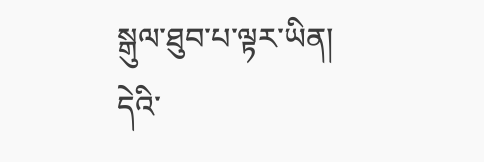སྒུལ་ཐུབ་པ་ལྟར་ཡིན། དེའི་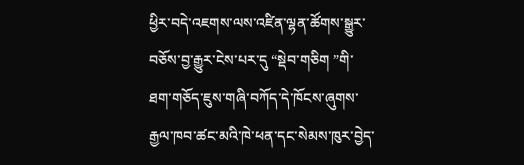ཕྱིར་བདེ་འཇགས་ལས་འཛིན་ལྷན་ཚོགས་སྒྱུར་བཅོས་བྱ་རྒྱུར་ངེས་པར་དུ “སྡེབ་གཅིག ”གི་ཐག་གཅོད་ཇུས་གཞི་བཀོད་དེ་ཁོངས་ཞུགས་རྒྱལ་ཁབ་ཚང་མའི་ཁེ་ཕན་དང་སེམས་ཁུར་བྱེད་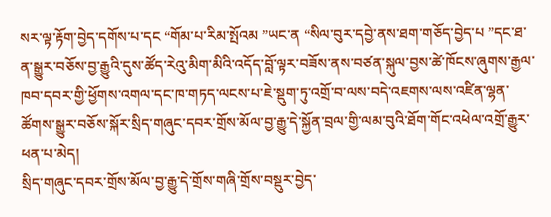སར་ལྟ་རྟོག་བྱེད་དགོས་པ་དང “གོམ་པ་རིམ་སྤོའམ ”ཡང་ན “སིལ་བུར་དབྱེ་ནས་ཐག་གཅོད་བྱེད་པ ”དང་ཐ་ན་སྒྱུར་བཅོས་བྱ་རྒྱུའི་དུས་ཚོད་རེའུ་མིག་མིའི་འདོད་བློ་ལྟར་བཟོས་ནས་བཙན་སྐུལ་བྱས་ཚེ་ཁོངས་ཞུགས་རྒྱལ་ཁབ་དབར་གྱི་ཕྱོགས་འགལ་དང་ཁ་གཏད་ལངས་པ་ཇེ་སྡུག་ཏུ་འགྲོ་བ་ལས་བདེ་འཇགས་ལས་འཛིན་ལྷན་ཚོགས་སྒྱུར་བཅོས་སྐོར་སྲིད་གཞུང་དབར་གྲོས་མོལ་བྱ་རྒྱུ་དེ་སྐྱོན་བྲལ་གྱི་ལམ་བུའི་ཐོག་གོང་འཕེལ་འགྲོ་རྒྱུར་ཕན་པ་མེད།
སྲིད་གཞུང་དབར་གྲོས་མོལ་བྱ་རྒྱུ་དེ་གྲོས་གཞི་གྲོས་བསྡུར་བྱེད་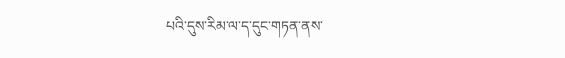པའི་དུས་རིམ་ལ་ད་དུང་གཏན་ནས་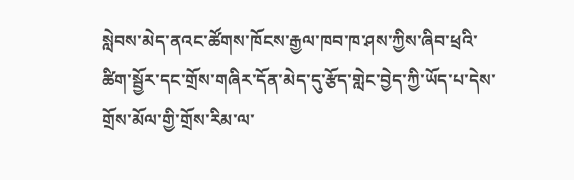སླེབས་མེད་ནའང་ཚོགས་ཁོངས་རྒྱལ་ཁབ་ཁ་ཤས་ཀྱིས་ཞིབ་ཕྲའི་ཚིག་སྦྱོར་དང་གྲོས་གཞིར་དོན་མེད་དུ་རྩོད་གླེང་བྱེད་ཀྱི་ཡོད་པ་དེས་གྲོས་མོལ་གྱི་གྲོས་རིམ་ལ་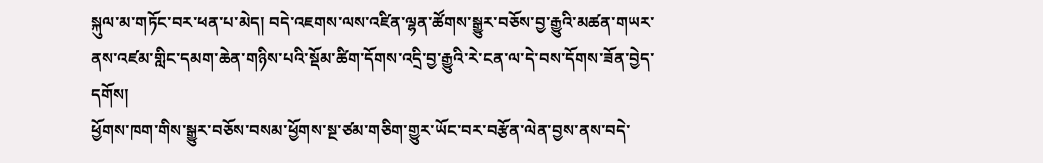སྐུལ་མ་གཏོང་བར་ཕན་པ་མེད། བདེ་འཇགས་ལས་འཛིན་ལྷན་ཚོགས་སྒྱུར་བཅོས་བྱ་རྒྱུའི་མཚན་གཡར་ནས་འཛམ་གླིང་དམག་ཆེན་གཉིས་པའི་སྡོམ་ཚིག་དོགས་འདྲི་བྱ་རྒྱུའི་རེ་ངན་ལ་དེ་བས་དོགས་ཟོན་བྱེད་དགོས།
ཕྱོགས་ཁག་གིས་སྒྱུར་བཅོས་བསམ་ཕྱོགས་སྔ་ཙམ་གཅིག་གྱུར་ཡོང་བར་བརྩོན་ལེན་བྱས་ནས་བདེ་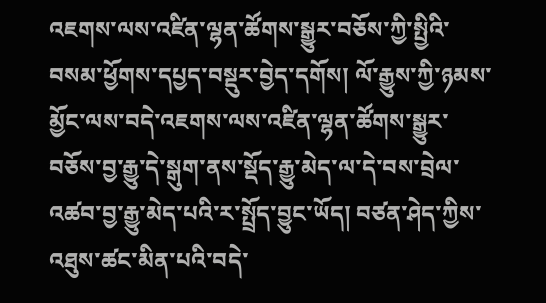འཇགས་ལས་འཛིན་ལྷན་ཚོགས་སྒྱུར་བཅོས་ཀྱི་སྤྱིའི་བསམ་ཕྱོགས་དཔྱད་བསྡུར་བྱེད་དགོས། ལོ་རྒྱུས་ཀྱི་ཉམས་མྱོང་ལས་བདེ་འཇགས་ལས་འཛིན་ལྷན་ཚོགས་སྒྱུར་བཅོས་བྱ་རྒྱུ་དེ་སྒུག་ནས་སྡོད་རྒྱུ་མེད་ལ་དེ་བས་བྲེལ་འཚབ་བྱ་རྒྱུ་མེད་པའི་ར་སྤྲོད་བྱུང་ཡོད། བཙན་ཤེད་ཀྱིས་འཐུས་ཚང་མིན་པའི་བདེ་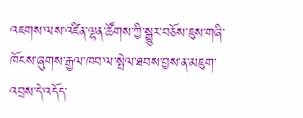འཇགས་ལས་འཛིན་ལྷན་ཚོགས་ཀྱི་སྒྱུར་བཅོས་ཇུས་གཞི་ཁོངས་ཞུགས་རྒྱལ་ཁབ་ལ་སྤེལ་ཐབས་བྱས་ན་མཇུག་འབྲས་དེ་འདོད་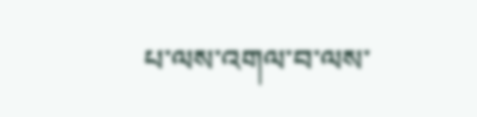པ་ལས་འགལ་བ་ལས་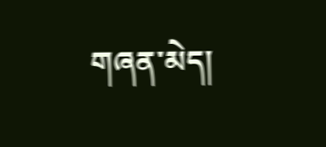གཞན་མེད།